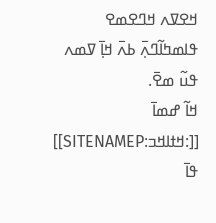ߞߐߜߍ ߞߣߐߘߐ ߟߊߘߤߊ߬ߣߍ߲߫ ߕߍ߫ ߞߊ߲߫ ߜߘߍ ߟߎ߬ ߘߐ߫.
ߞߊ߬ ߝߘߊ߫ [[:ߞߙߊߞߏ:SITENAMEP]] ߟߊ߫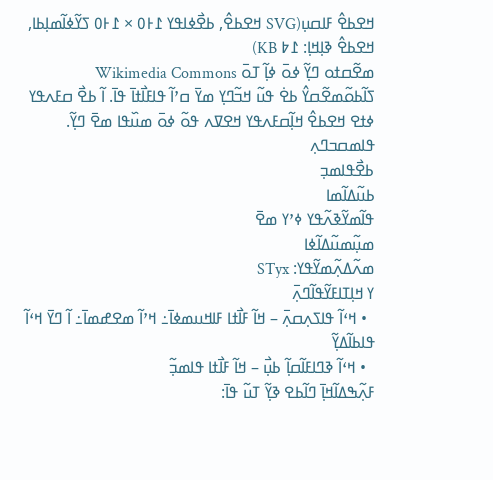ߞߐߕߐ߮ ߓߊߛߎ߲(SVG ߞߐߕߐ߮, ߕߐ߯ߦߊߟߌ ߁߅߀ × ߁߅߀ ߖߌ߬ߦߊ߬ߘߊ߲ߕߊ, ߞߐߕߐ߮ ߢߊ߲ߞߊ߲: ߁߈ KB)
ߘߐ߬ߛߙߋ ߣߌ߲߬ ߦߋ߫ ߦߊ߲߬ ߠߋ߫ Wikimedia Commons ߖߊ߬ߕߋ߬ߘߐ߬ߛߌ߮ ߕߐ߭ ߟߎ߬ ߞߏ߬ߣߌ߲ ߘߌ߫ ߛߴߊ߬ ߟߊߓߊ߯ߙߊ߫ ߟߊ߫. ߊ߬ ߕߐ߯ ߛߓߍߟߌ ߦߙߐ ߞߐߕߐ߮ ߞߊ߲߬ߛߓߍߟߌ ߞߐߜߍ ߟߋ߬ ߦߋ߫ ߘߎ߰ߟߊ ߘߐ߫ ߣߌ߲߬.
ߟߊߘߛߏߣߍ߲
ߕߐ߯ߟߊߘߏ߲
ߕߎ߬ߡߊ߬ߘߊ
ߟߊ߬ߘߌ߬ߢߍ߬ߟߌ ߦߴߌ ߘߐ߫
ߘߎ߲߬ߘߎ߬ߡߊ߬ߦߊ
ߘߍ߬ߡߍ߲߬ߘߌ߬ߟߌ: STyx
ߌ ߞߊ߲ߠߊߓߌ߬ߟߊ߬ߣߍ߲߫
  • ߞߵߊ߬ ߟߊߖߍ߲ߛߍ߲߫ – ߞߊ߬ ߓߊ߯ߙߊ ߓߊߞߎߘߦߊ߫߸ ߞߴߊ߬ ߘߐߝߘߊ߫߸ ߊ߬ ߣߌ߫ ߞߵߊ߬ ߟߊߕߊ߬ߡߌ߲߬
  • ߞߵߊ߬ ߢߣߊߓߊ߬ߛߊ߲߬ ߕߎ߲߯ – ߞߊ߬ ߓߊ߯ߙߊ ߟߊߘߏ߲߬
ߓߍ߲߬ߒߡߊ߬ߞߊ߲߫ ߣߊ߬ߕߐ ߢߌ߲߬ ߠߎ߬ ߟߊ߫: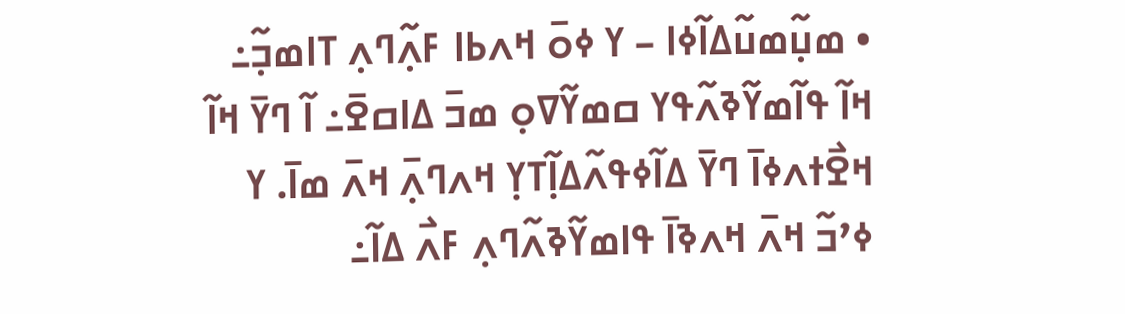• ߘߎ߲߬ߘߎ߬ߡߊ߬ߦߊ – ߌ ߦߋ߫ ߞߍߕߊ ߓߍ߲߬ߣߍ߲ ߠߊߘߏ߲߬߸ ߞߊ߬ ߟߊ߬ߘߌ߬ߢߍ߬ߟߌ ߛߘߌ߬ߜߋ߲ ߘߏ߫ ߡߊߛߐ߫߸ ߊ߬ ߣߌ߫ ߞߊ߬ ߞߐ߯ߙߍߦߊ߫ ߣߌ߫ ߡߊ߬ߦߟߍ߬ߡߊ߲߬ߠߌ߲ ߞߍߣߍ߲߫ ߞߍ߫ ߘߊ߫. ߌ ߦߴߏ߬ ߞߍ߫ ߞߍߢߊ߫ ߟߊߘߌ߬ߢߍ߬ߣߍ߲ ߓߍ߯ ߡߊ߬߸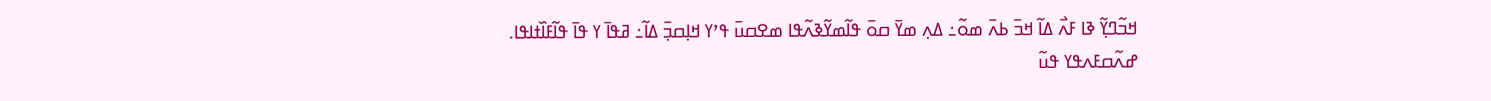ߞߏ߬ߣߌ߲߬ ߢߊ ߓߍ߯ ߡߊ߬ ߞߏ߫ ߕߍ߫ ߘߋ߬߸ ߡߍ߲ ߘߌ߫ ߛߋ߫ ߟߊ߬ߘߌ߬ߢߍ߬ߟߊ ߘߐߛߎ߫ ߟߴߌ ߞߊ߲ߛߏ߲߫ ߡߊ߬߸ ߥߟߊ߫ ߌ ߟߊ߫ ߟߊ߬ߓߊ߰ߙߊߟߊ.
ߝߍ߬ߛߓߍߟߌ ߟߎ߬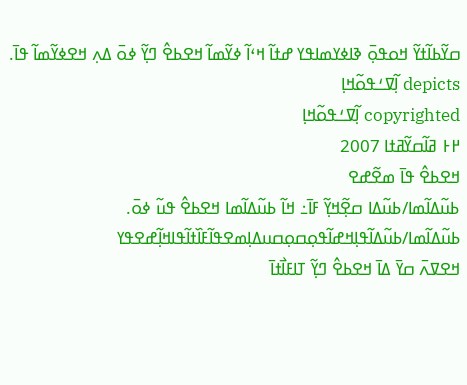ߛߌ߬ߕߊ߬ߙߌ߬ ߞߋߟߋ߲߫ ߢߊߦߌߘߊߟߌ ߝߙߊ߬ ߞߵߊ߬ ߦߌ߬ߘߊ߬ ߞߐߕߐ߮ ߣߌ߲߬ ߦߋ߫ ߡߍ߲ ߞߐߦߌ߬ߘߊ߬ ߟߊ߫.
depicts ߊ߲߬ߜߑߟߋ߬ߞߊ߲
copyrighted ߊ߲߬ߜߑߟߋ߬ߞߊ߲
߂߅ ߥߊ߬ߛߌ߬ߥߙߊ 2007
ߞߐߕߐ߮ ߟߊ߫ ߘߐ߬ߝߐ
ߕߎ߬ߡߊ߬ߘߊ/ߕߎ߬ߡߊ ߛߐ߲߬ߞߌ߲߬ ߓߊ߫߸ ߞߊ߬ ߕߎ߬ߡߊ߬ߘߊ ߞߐߕߐ߮ ߟߎ߬ ߦߋ߫.
ߕߎ߬ߡߊ߬ߘߊ/ߕߎ߬ߡߊ߬ߟߊ߲ߞߝߊ߬ߟߋ߲ߛߋ߲ߛߎߡߊ߲ߘߐߟߊ߬ߓߊ߰ߙߊ߬ߟߊߞߊ߲߬ߝߐߟߌ
ߞߐߜߍ߫ ߛߌ߫ ߡߊ߫ ߞߐߕߐ߮ ߣߌ߲߬ ߠߊߓߊ߯ߙߊ߫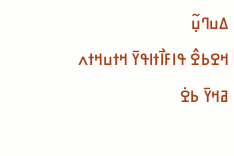ߡߎߣߎ߲߬
ߞߐߕߐ߮ ߟߊߓߊ߯ߙߊߟߌ߫ ߞߙߎߞߙߍ
ߥߞߌ߫ ߕߐ߭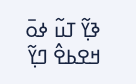ߢߌ߲߬ ߠߎ߬ ߦߋ߫ ߞߐߕߐ߮ ߣߌ߲߬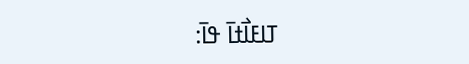ߠߊߓߊ߯ߙߊ߫ ߟߊ߫: